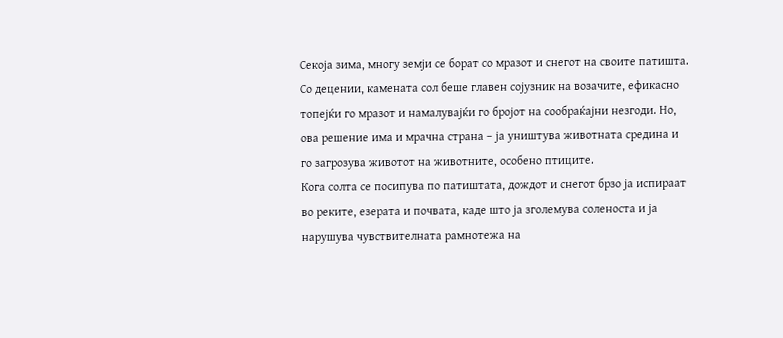Секоја зима, многу земји се борат со мразот и снегот на своите патишта. Со децении, камената сол беше главен сојузник на возачите, ефикасно топејќи го мразот и намалувајќи го бројот на сообраќајни незгоди. Но, ова решение има и мрачна страна – ја уништува животната средина и го загрозува животот на животните, особено птиците.
Кога солта се посипува по патиштата, дождот и снегот брзо ја испираат во реките, езерата и почвата, каде што ја зголемува соленоста и ја нарушува чувствителната рамнотежа на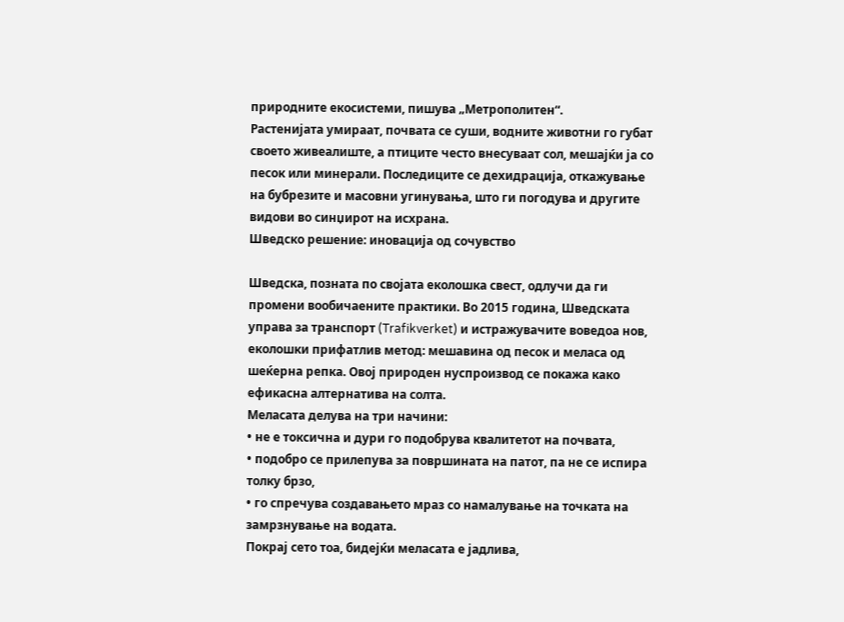природните екосистеми, пишува „Метрополитен“.
Растенијата умираат, почвата се суши, водните животни го губат своето живеалиште, а птиците често внесуваат сол, мешајќи ја со песок или минерали. Последиците се дехидрација, откажување на бубрезите и масовни угинувања, што ги погодува и другите видови во синџирот на исхрана.
Шведско решение: иновација од сочувство

Шведска, позната по својата еколошка свест, одлучи да ги промени вообичаените практики. Во 2015 година, Шведската управа за транспорт (Trafikverket) и истражувачите воведоа нов, еколошки прифатлив метод: мешавина од песок и меласа од шеќерна репка. Овој природен нуспроизвод се покажа како ефикасна алтернатива на солта.
Меласата делува на три начини:
• не е токсична и дури го подобрува квалитетот на почвата,
• подобро се прилепува за површината на патот, па не се испира толку брзо,
• го спречува создавањето мраз со намалување на точката на замрзнување на водата.
Покрај сето тоа, бидејќи меласата е јадлива,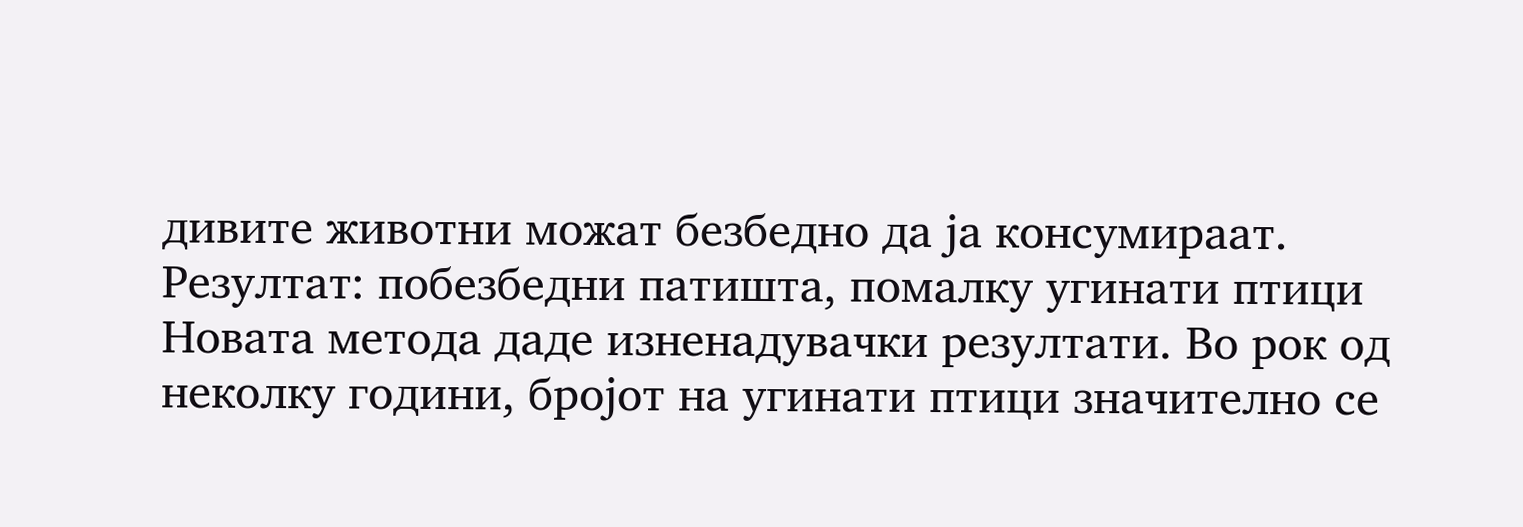дивите животни можат безбедно да ја консумираат.
Резултат: побезбедни патишта, помалку угинати птици
Новата метода даде изненадувачки резултати. Во рок од неколку години, бројот на угинати птици значително се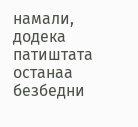намали, додека патиштата останаа безбедни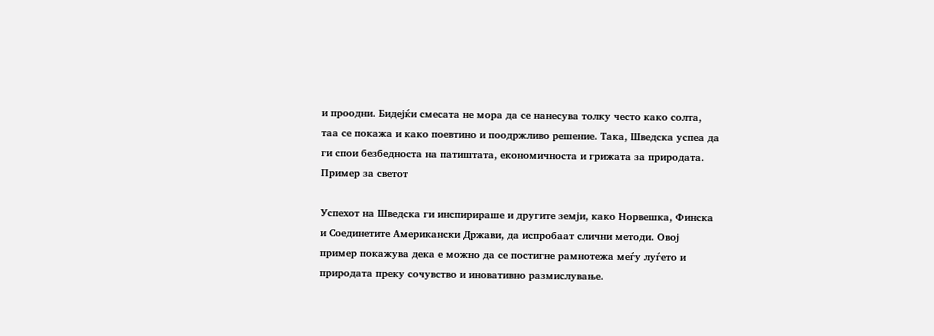и проодни. Бидејќи смесата не мора да се нанесува толку често како солта, таа се покажа и како поевтино и поодржливо решение. Така, Шведска успеа да ги спои безбедноста на патиштата, економичноста и грижата за природата.
Пример за светот

Успехот на Шведска ги инспирираше и другите земји, како Норвешка, Финска и Соединетите Американски Држави, да испробаат слични методи. Овој пример покажува дека е можно да се постигне рамнотежа меѓу луѓето и природата преку сочувство и иновативно размислување.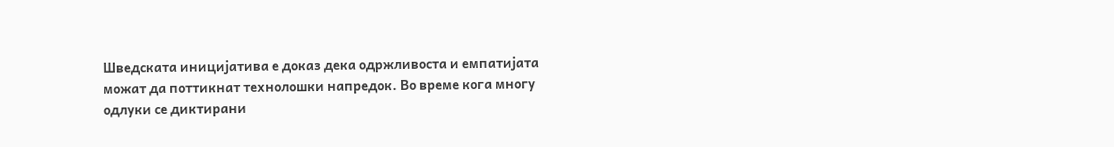Шведската иницијатива е доказ дека одржливоста и емпатијата можат да поттикнат технолошки напредок. Во време кога многу одлуки се диктирани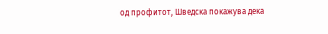од профитот, Шведска покажува дека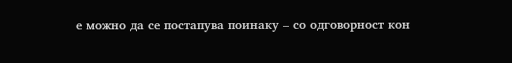е можно да се постапува поинаку – со одговорност кон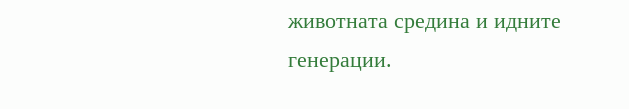животната средина и идните генерации.